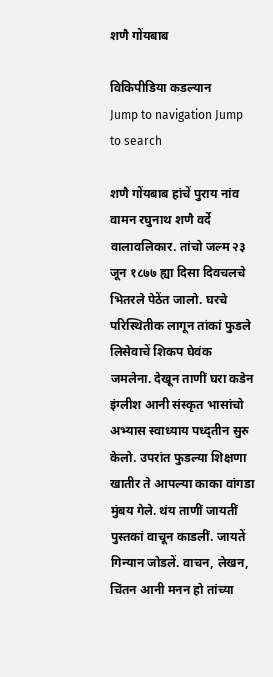शणै गोंयबाब

विकिपीडिया कडल्यान
Jump to navigation Jump to search

शणै गोंयबाब हांचें पुराय नांव वामन रघुनाथ शणै वर्दे वालावलिकार. तांचो जल्म २३ जून १८७७ ह्या दिसा दिवचलचे भितरले पेठेंत जालो. घरचे परिस्थितीक लागून तांकां फुडले लिसेवाचें शिकप घेवंक जमलेना. देखून ताणीं घरा कडेन इंग्लीश आनी संस्कृत भासांचो अभ्यास स्वाध्याय पध्द्तीन सुरु केलो. उपरांत फुडल्या शिक्षणा खातीर ते आपल्या काका वांगडा मुंबय गेले. थंय ताणीं जायतीं पुस्तकां वाचून काडलीं. जायतें गिन्यान जोडलें. वाचन, लेखन, चिंतन आनी मनन हो तांच्या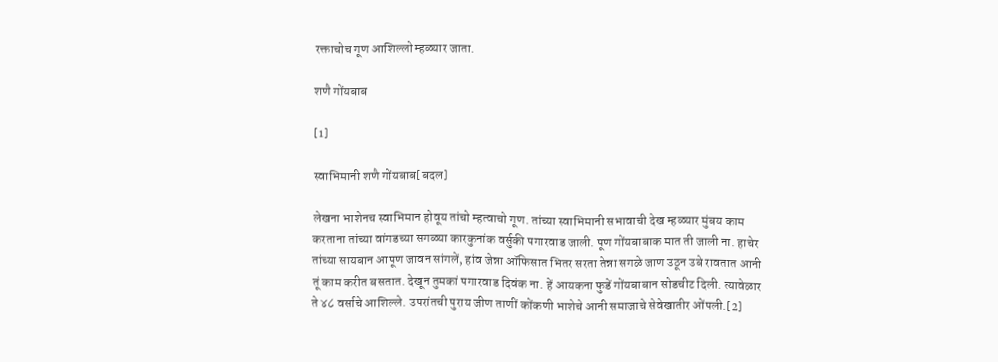रक्ताचोच गूण आशिल्लो म्हळ्यार जाता.

शणै गोंयबाब

[1]

स्वाभिमानी शणै गोंयबाब[बदल]

लेखना भाशेनच स्वाभिमान होवूय तांचो म्हत्वाचो गूण. तांच्या स्वाभिमानी सभावाची देख म्हळ्यार मुंबय काम करताना तांच्या वांगडच्या सगळ्या कारकुनांक वर्सुकी पगारवाड जाली. पूण गोंयबाबाक मात ती जाली ना. हाचेर तांच्या सायबान आपूण जावन सांगलें, हांव जेन्ना ऑफिसात भितर सरता तेन्ना सगळे जाण उठून उबे रावतात आनी तूं काम करीत बसतात. देखून तुमकां पगारवाड दिवंक ना. हें आयकना फुडें गोंयबाबान सोडचीट दिली. त्यावेळार ते ४८ वर्साचे आशिल्ले. उपरांतची पुराय जीण ताणीं कोंकणी भाशेचे आनी समाजाचे सेवेखातीर ओंपली.[2]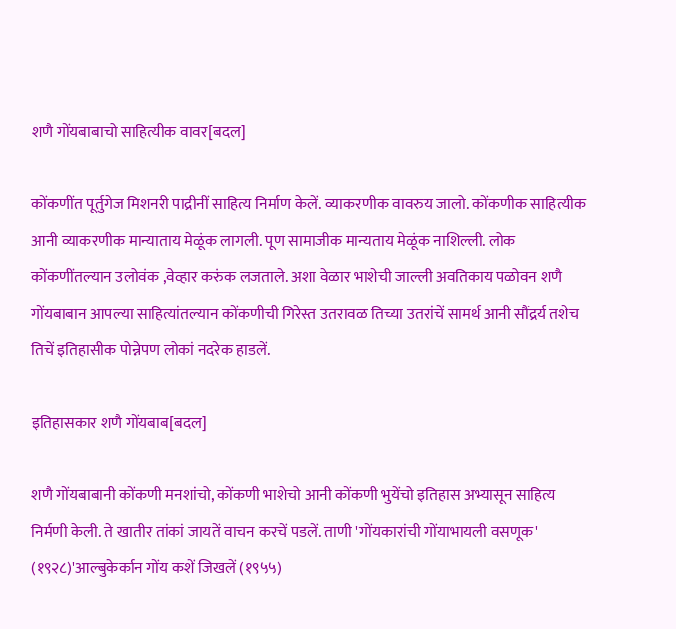शणै गोंयबाबाचो साहित्यीक वावर[बदल]

कोंकणींत पूर्तुगेज मिशनरी पाद्रीनीं साहित्य निर्माण केलें. व्याकरणीक वावरुय जालो. कोंकणीक साहित्यीक आनी व्याकरणीक मान्याताय मेळूंक लागली. पूण सामाजीक मान्यताय मेळूंक नाशिल्ली. लोक कोंकणींतल्यान उलोवंक ,वेव्हार करुंक लजताले. अशा वेळार भाशेची जाल्ली अवतिकाय पळोवन शणै गोंयबाबान आपल्या साहित्यांतल्यान कोंकणीची गिरेस्त उतरावळ तिच्या उतरांचें सामर्थ आनी सौंद्रर्य तशेच तिचें इतिहासीक पोन्नेपण लोकां नदरेक हाडलें.

इतिहासकार शणै गोंयबाब[बदल]

शणै गोंयबाबानी कोंकणी मनशांचो, कोंकणी भाशेचो आनी कोंकणी भुयेंचो इतिहास अभ्यासून साहित्य निर्मणी केली. ते खातीर तांकां जायतें वाचन करचें पडलें. ताणी 'गोंयकारांची गोंयाभायली वसणूक' (१९२८)'आल्बुकेर्कान गोंय कशें जिखलें (१९५५)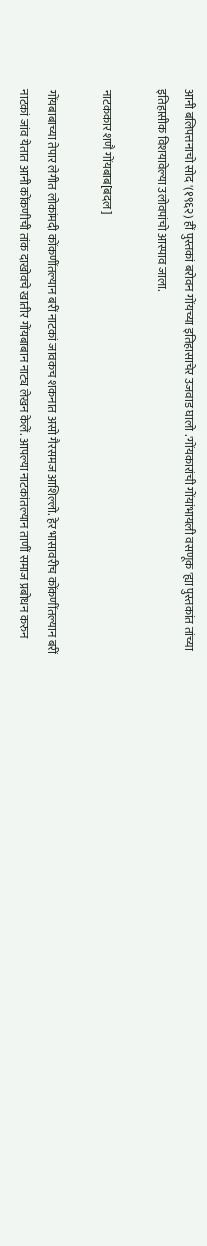आनी बलिपत्तनाचो सोद '(१९६२) हीं पुस्तकां बरोवन गोंयच्या इतिहासाचेर उजवाड घालो .'गोंयकारांची गोंयांभायली वसणूक 'ह्या पुस्तकांत तांच्या इतिहासीक विशयावेल्या उलोवपांचो आस्पाव जाला.

नाटककार शणै गोंयबाब[बदल]

गोंयबाबाच्या तेपार लेगीत लोकांमदी कोंकणींतल्यान बरीं नाटकां जावकच शकनात असो गैरसमज आशिल्लो. हेर भासावरीच कोंकणींतल्यान बरीं नाटकां जांव येतात आनी कोंकणीची तांक दाखोवचे खातीर गोंयबाबान नाट्य लेखन केलें. आपल्या नाटकांतल्यान ताणीं समाज प्रबोधन करुन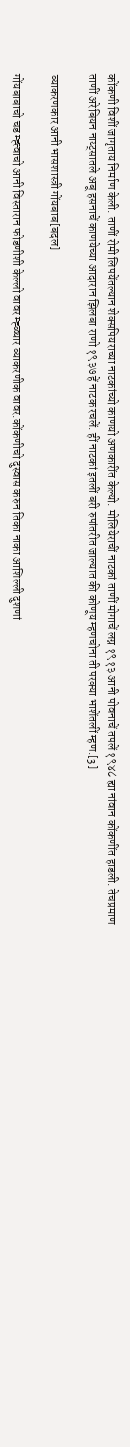कोंकणी विशीं जागृताय निर्माण केली. ताणीं रोमी लिपयेंतल्यान शेक्सपियराच्या नाटकांच्यो काणयो अणकारींत केल्यो. मोलियेराचीं नाटकां ताणीं मोगाचें लग्न १९१३ आनी पोवनाचें तपलें १९४८ ह्या नांवान कोंकणींत हाडली. तेचप्रमाण ताणीं अरेबियन नाय्ट्सातले अबू हसनाचें काणयेच्या आदारान झिलबा राणो १९३७ हें नाटक रचलें. हीं नाटकां इतलीं बरी रुपांतरीत जाल्यात की कोणूय म्हणचोना ती परक्या भाशेंतलीं म्हण.[3]

व्याकरणकार आनी भासशास्त्री गोंयबाब[बदल]

गोंयबाबाचो चड म्ह्त्वाचो आनी विस्तारान फोडणीशी केल्लो वावर म्ह्ळ्यार व्याकरणीक वावर.कोंकणीचो दुस्वास करुन तिका नाका आशिल्ली दुशणां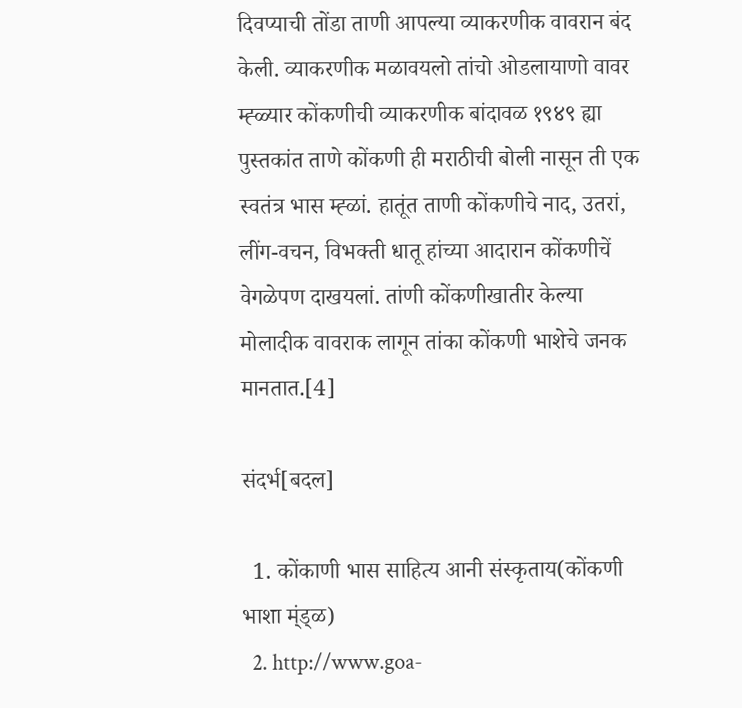दिवप्याची तोंडा ताणी आपल्या व्याकरणीक वावरान बंद केली. व्याकरणीक मळावयलो तांचो ओडलायाणो वावर म्ह्ळ्यार कोंकणीची व्याकरणीक बांदावळ १९४९ ह्या पुस्तकांत ताणे कोंकणी ही मराठीची बोली नासून ती एक स्वतंत्र भास म्ह्ळां. हातूंत ताणी कोंकणीचे नाद, उतरां, लींग-वचन, विभक्ती धातू हांच्या आदारान कोंकणीचें वेगळेपण दाखयलां. तांणी कोंकणीखातीर केल्या मोलादीक वावराक लागून तांका कोंकणी भाशेचे जनक मानतात.[4]

संदर्भ[बदल]

  1. कोंकाणी भास साहित्य आनी संस्कृताय(कोंकणी भाशा म्ंड्ळ)
  2. http://www.goa-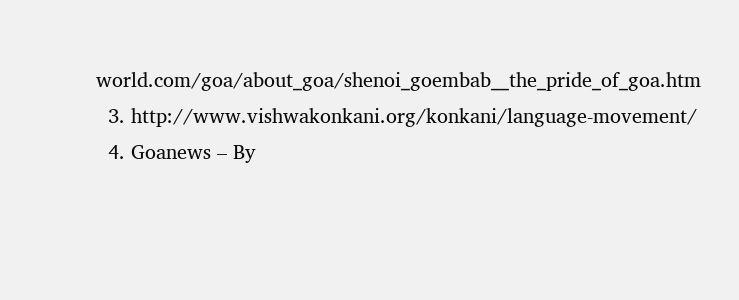world.com/goa/about_goa/shenoi_goembab__the_pride_of_goa.htm
  3. http://www.vishwakonkani.org/konkani/language-movement/
  4. Goanews – By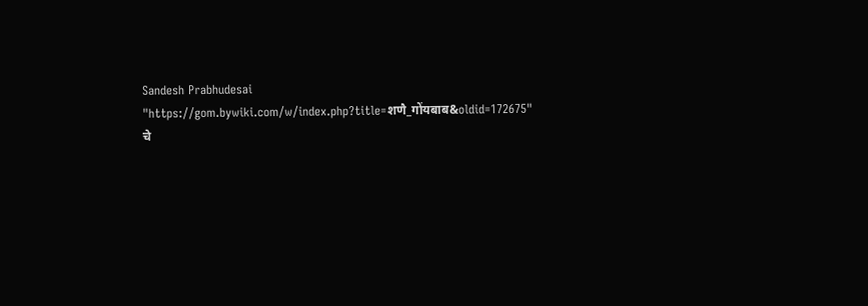Sandesh Prabhudesai
"https://gom.bywiki.com/w/index.php?title=शणै_गोंयबाब&oldid=172675" चे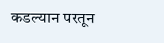कडल्यान परतून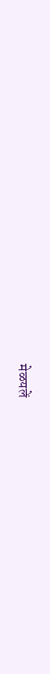मेळयलें